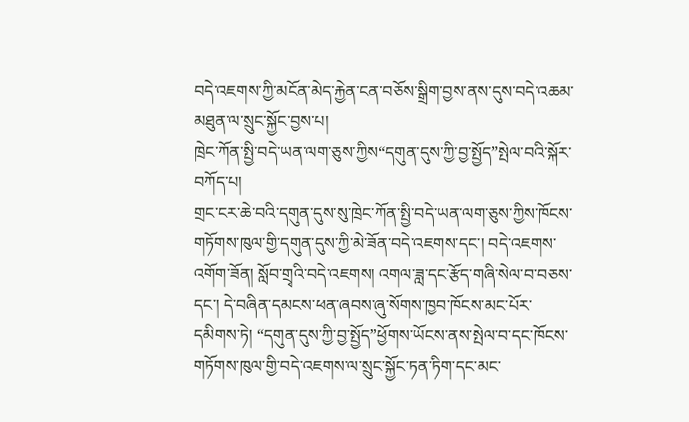བདེ་འཇགས་ཀྱི་མངོན་མེད་རྐྱེན་ངན་བཅོས་སྒྲིག་བྱས་ནས་དུས་བདེ་འཆམ་མཐུན་ལ་སྲུང་སྐྱོང་བྱས་པ།
ཁྲེང་ཀོན་སྤྱི་བདེ་ཡན་ལག་ཅུས་ཀྱིས“དགུན་དུས་ཀྱི་བྱ་སྤྱོད”སྤེལ་བའི་སྐོར་བཀོད་པ།
གྲང་ངར་ཆེ་བའི་དགུན་དུས་སུ་ཁྲེང་ཀོན་སྤྱི་བདེ་ཡན་ལག་ཅུས་ཀྱིས་ཁོངས་གཏོགས་ཁུལ་གྱི་དགུན་དུས་ཀྱི་མེ་ཟོན་བདེ་འཇགས་དང་། བདེ་འཇགས་འགོག་ཟོན། སློབ་གྲྭའི་བདེ་འཇགས། འགལ་ཟླ་དང་རྩོད་གཞི་སེལ་བ་བཅས་དང་། དེ་བཞིན་དམངས་ཕན་ཞབས་ཞུ་སོགས་ཁྱབ་ཁོངས་མང་པོར་དམིགས་ཏེ། “དགུན་དུས་ཀྱི་བྱ་སྤྱོད”ཕྱོགས་ཡོངས་ནས་སྤེལ་བ་དང་ཁོངས་གཏོགས་ཁུལ་གྱི་བདེ་འཇགས་ལ་སྲུང་སྐྱོང་ཏན་ཏིག་དང་མང་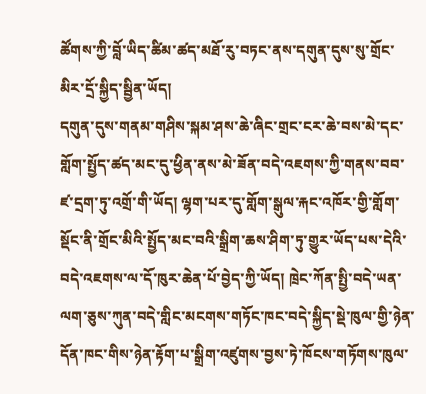ཚོགས་ཀྱི་བློ་ཡིད་ཚིམ་ཚད་མཐོ་རུ་བཏང་ནས་དགུན་དུས་སུ་གྲོང་མིར་དྲོ་སྐྱིད་སྦྱིན་ཡོད།
དགུན་དུས་གནམ་གཤིས་སྐམ་ཤས་ཆེ་ཞིང་གྲང་ངར་ཆེ་བས་མེ་དང་གློག་སྤྱོད་ཚད་མང་དུ་ཕྱིན་ནས་མེ་ཟོན་བདེ་འཇགས་ཀྱི་གནས་བབ་ཛ་དྲག་ཏུ་འགྲོ་གི་ཡོད། ལྷག་པར་དུ་གློག་སྒུལ་རྐང་འཁོར་གྱི་གློག་སྡོང་ནི་གྲོང་མིའི་སྤྱོད་མང་བའི་སྒྲིག་ཆས་ཤིག་ཏུ་གྱུར་ཡོད་པས་དེའི་བདེ་འཇགས་ལ་དོ་ཁུར་ཆེན་པོ་བྱེད་ཀྱི་ཡོད། ཁྲེང་ཀོན་སྤྱི་བདེ་ཡན་ལག་ཅུས་ཀུན་བདེ་གླིང་མངགས་གཏོང་ཁང་བདེ་སྐྱིད་སྡེ་ཁུལ་གྱི་ཉེན་དོན་ཁང་གིས་ཉེན་རྟོག་པ་སྒྲིག་འཛུགས་བྱས་ཏེ་ཁོངས་གཏོགས་ཁུལ་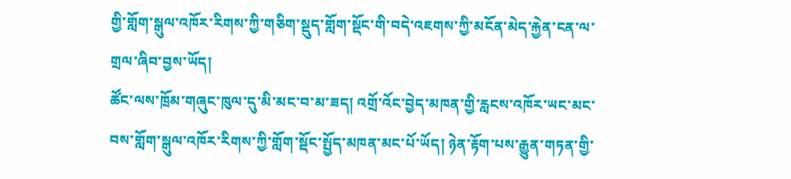གྱི་གློག་སྒུལ་འཁོར་རིགས་ཀྱི་གཅིག་སྡུད་གློག་སྡོང་གི་བདེ་འཇགས་ཀྱི་མངོན་མེད་རྐྱེན་ངན་ལ་གྲལ་ཞིབ་བྱས་ཡོད།
ཚོང་ལས་ཁྲོམ་གཞུང་ཁུལ་དུ་མི་མང་བ་མ་ཟད། འགྲོ་འོང་བྱེད་མཁན་གྱི་རླངས་འཁོར་ཡང་མང་བས་གློག་སྒུལ་འཁོར་རིགས་ཀྱི་གློག་སྡོང་སྤྱོད་མཁན་མང་པོ་ཡོད། ཉེན་རྟོག་པས་རྒྱུན་གཏན་གྱི་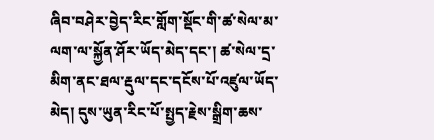ཞིབ་བཤེར་བྱེད་རིང་གློག་སྡོང་གི་ཚ་སེལ་མ་ལག་ལ་སྐྱོན་ཤོར་ཡོད་མེད་དང་། ཚ་སེལ་དྲ་མིག་ནང་ཐལ་རྡུལ་དང་དངོས་པོ་འཛུལ་ཡོད་མེད། དུས་ཡུན་རིང་པོ་སྤྱད་རྗེས་སྒྲིག་ཆས་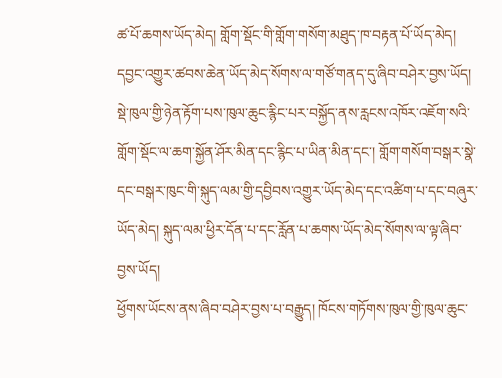ཚ་པོ་ཆགས་ཡོད་མེད། གློག་སྡོང་གི་གློག་གསོག་མཐུད་ཁ་བརྟན་པོ་ཡོད་མེད། དབྱང་འགྱུར་ཚབས་ཆེན་ཡོད་མེད་སོགས་ལ་གཙོ་གནད་དུ་ཞིབ་བཤེར་བྱས་ཡོད།
སྡེ་ཁུལ་གྱི་ཉེན་རྟོག་པས་ཁུལ་ཆུང་རྙིང་པར་བསྐྱོད་ནས་རླངས་འཁོར་འཇོག་སའི་གློག་སྡོང་ལ་ཆག་སྐྱོན་ཤོར་མིན་དང་རྙིང་པ་ཡིན་མིན་དང་། གློག་གསོག་བསྒར་སྣེ་དང་བསྒར་ཁུང་གི་སྐུད་ལམ་གྱི་དབྱིབས་འགྱུར་ཡོད་མེད་དང་འཚིག་པ་དང་བཞུར་ཡོད་མེད། སྐུད་ལམ་ཕྱིར་དོན་པ་དང་རློན་པ་ཆགས་ཡོད་མེད་སོགས་ལ་ལྟ་ཞིབ་བྱས་ཡོད།
ཕྱོགས་ཡོངས་ནས་ཞིབ་བཤེར་བྱས་པ་བརྒྱུད། ཁོངས་གཏོགས་ཁུལ་གྱི་ཁུལ་ཆུང་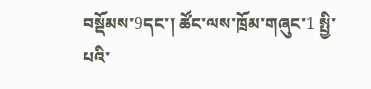བསྡོམས་9དང་། ཚོང་ལས་ཁྲོམ་གཞུང་1 སྤྱི་པའི་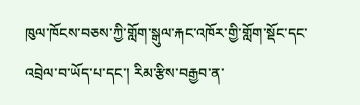ཁུལ་ཁོངས་བཅས་ཀྱི་གློག་སྒུལ་རྐང་འཁོར་གྱི་གློག་སྡོང་དང་འབྲེལ་བ་ཡོད་པ་དང་། རིམ་རྩིས་བརྒྱབ་ན་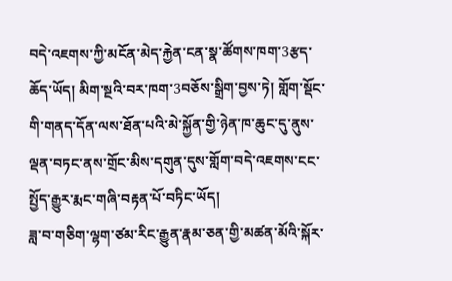བདེ་འཇགས་ཀྱི་མངོན་མེད་རྐྱེན་ངན་སྣ་ཚོགས་ཁག་3རྩད་ཆོད་ཡོད། མིག་སྔའི་བར་ཁག་3བཅོས་སྒྲིག་བྱས་ཏེ། གློག་སྡོང་གི་གནད་དོན་ལས་ཐོན་པའི་མེ་སྐྱོན་གྱི་ཉེན་ཁ་ཆུང་དུ་ནུས་ལྡན་བཏང་ནས་གྲོང་མིས་དགུན་དུས་གློག་བདེ་འཇགས་ངང་སྤྱོད་རྒྱུར་རྨང་གཞི་བརྟན་པོ་བཏིང་ཡོད།
ཟླ་བ་གཅིག་ལྷག་ཙམ་རིང་རྒྱུན་རྣམ་ཅན་གྱི་མཚན་མོའི་སྐོར་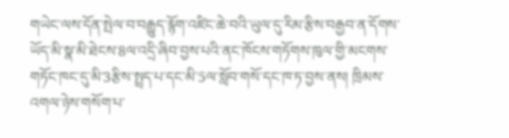གཡེང་ལས་དོན་སྤེལ་བ་བརྒྱུད་རྙོག་འཛིང་ཆེ་བའི་ཡུལ་དུ་རིམ་རྩིས་བརྒྱབ་ན་དོགས་ཡོད་མི་སྣ་མི་ཐེངས་8ལ་འདྲི་ཞིབ་བྱས་པའི་ནང་ཁོངས་གཏོགས་ཁུལ་གྱི་མངགས་གཏོང་ཁང་དུ་མི་3རྩིས་སྤྲད་པ་དང་མི་5ལ་སློབ་གསོ་དང་ཁ་ཏ་བྱས་ནས། ཁྲིམས་འགལ་ཉེས་གསོག་པ་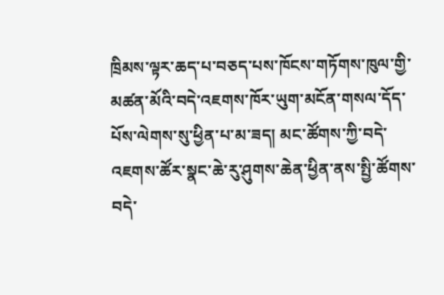ཁྲིམས་ལྟར་ཆད་པ་བཅད་པས་ཁོངས་གཏོགས་ཁུལ་གྱི་མཚན་མོའི་བདེ་འཇགས་ཁོར་ཡུག་མངོན་གསལ་དོད་པོས་ལེགས་སུ་ཕྱིན་པ་མ་ཟད། མང་ཚོགས་ཀྱི་བདེ་འཇགས་ཚོར་སྣང་ཆེ་རུ་ཤུགས་ཆེན་ཕྱིན་ནས་སྤྱི་ཚོགས་བདེ་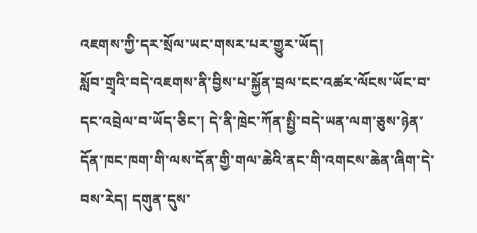འཇགས་ཀྱི་དར་སྲོལ་ཡང་གསར་པར་གྱུར་ཡོད།
སློབ་གྲྭའི་བདེ་འཇགས་ནི་བྱིས་པ་སྐྱོན་བྲལ་ངང་འཚར་ལོངས་ཡོང་བ་དང་འབྲེལ་བ་ཡོད་ཅིང་། དེ་ནི་ཁྲེང་ཀོན་སྤྱི་བདེ་ཡན་ལག་ཅུས་ཉེན་དོན་ཁང་ཁག་གི་ལས་དོན་གྱི་གལ་ཆེའི་ནང་གི་འགངས་ཆེན་ཞིག་དེ་བས་རེད། དགུན་དུས་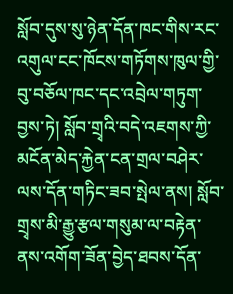སློབ་དུས་སུ་ཉེན་དོན་ཁང་གིས་རང་འགུལ་ངང་ཁོངས་གཏོགས་ཁུལ་གྱི་བུ་བཅོལ་ཁང་དང་འབྲེལ་གཏུག་བྱས་ཏེ། སློབ་གྲྭའི་བདེ་འཇགས་ཀྱི་མངོན་མེད་རྐྱེན་ངན་གྲལ་བཤེར་ལས་དོན་གཏིང་ཟབ་སྤེལ་ནས། སློབ་གྲྭས་མི་རྒྱུ་རྩལ་གསུམ་ལ་བརྟེན་ནས་འགོག་ཟོན་བྱེད་ཐབས་དོན་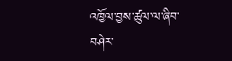འཁྱོལ་བྱས་ཚུལ་ལ་ཞིབ་བཤེར་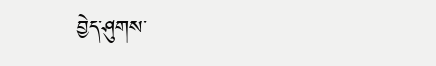བྱེད་ཤུགས་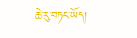ཆེ་རུ་བཏང་ཡོད།